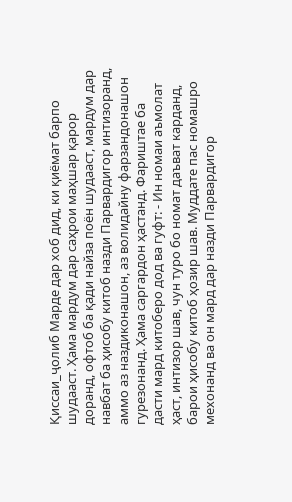Қиссаи_ҷолиб Марде дар хоб дид, ки қиёмат барпо шудааст. Ҳама мардум дар саҳрои маҳшар қарор доранд, офтоб ба қади найза поён шудааст, мардум дар навбат ба ҳисобу китоб назди Парвардигор интизоранд, аммо аз наздиконашон, аз волидайну фарзандонашон гурезонанд. Ҳама саргардон ҳастанд. Фариштае ба дасти мард китоберо дод ва гуфт: - Ин номаи аъмолат ҳаст, интизор шав, чун туро бо номат даъват карданд, барои ҳисобу китоб ҳозир шав. Муддате пас номашро мехонанд ва он мард дар назди Парвардигор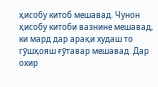ҳисобу китоб мешавад. Чунон ҳисобу китоби вазнине мешавад, ки мард дар арақи худаш то гӯшҳояш ғӯтавар мешавад. Дар охир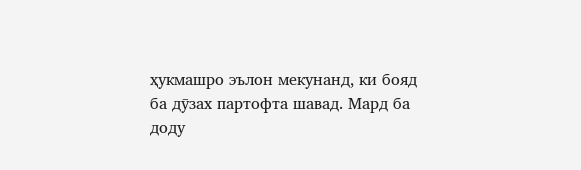ҳукмашро эълон мекунанд, ки бояд ба дӯзах партофта шавад. Мард ба доду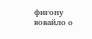фиғону вовайло о